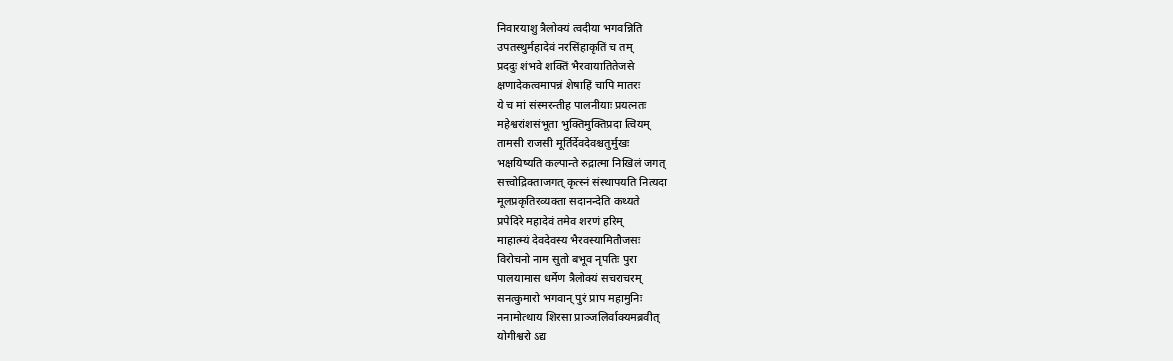निवारयाशु त्रैलोक्यं त्वदीया भगवन्निति
उपतस्थुर्महादेवं नरसिंहाकृतिं च तम्
प्रददुः शंभवे शक्तिं भैरवायातितेजसे
क्षणादेकत्वमापन्नं शेषाहिं चापि मातरः
ये च मां संस्मरन्तीह पालनीयाः प्रयत्नतः
महेश्वरांशसंभूता भुक्तिमुक्तिप्रदा त्वियम्
तामसी राजसी मूर्तिर्देवदेवश्चतुर्मुखः
भक्षयिष्यति कल्पान्ते रुद्रात्मा निखिलं जगत्
सत्त्वोद्रिक्ताजगत् कृत्स्नं संस्थापयति नित्यदा
मूलप्रकृतिरव्यक्ता सदानन्देति कथ्यते
प्रपेदिरे महादेवं तमेव शरणं हरिम्
माहात्म्यं देवदेवस्य भैरवस्यामितौजसः
विरोचनो नाम सुतो बभूव नृपतिः पुरा
पालयामास धर्मेण त्रैलोक्यं सचराचरम्
सनत्कुमारो भगवान् पुरं प्राप महामुनिः
ननामोत्थाय शिरसा प्राञ्जलिर्वाक्यमब्रवीत्
योगीश्वरो ऽद्य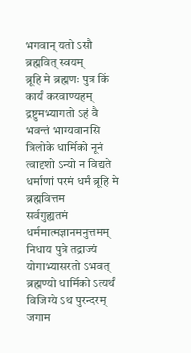भगवान् यतो ऽसौ ब्रह्मवित् स्वयम्
ब्रूहि मे ब्रह्मणः पुत्र किं कार्यं करवाण्यहम्
द्रष्टुमभ्यागतो ऽहं वै भवन्तं भाग्यवानसि
त्रिलोके धार्मिको नूनं त्वादृशो ऽन्यो न विद्यते
धर्माणां परमं धर्मं ब्रूहि मे ब्रह्मवित्तम
सर्वगुह्यतमं धर्ममात्मज्ञानमनुत्तमम्
निधाय पुत्रे तद्राज्यं योगाभ्यासरतो ऽभवत्
ब्रह्मण्यो धार्मिको ऽत्यर्थं विजिग्ये ऽथ पुरन्दरम्
जगाम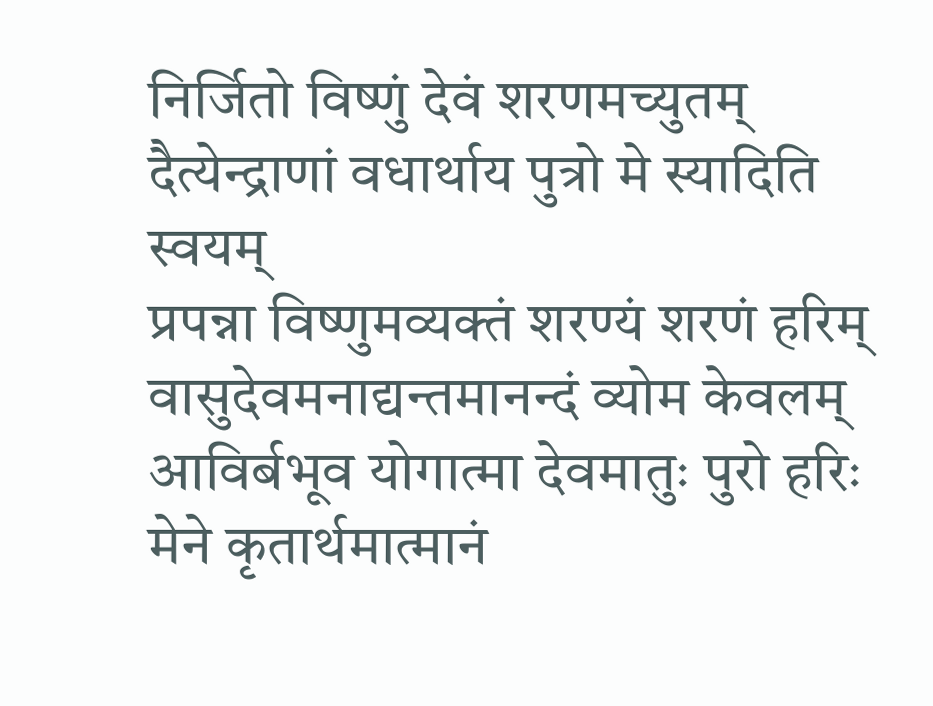निर्जितो विष्णुं देवं शरणमच्युतम्
दैत्येन्द्राणां वधार्थाय पुत्रो मे स्यादिति स्वयम्
प्रपन्ना विष्णुमव्यक्तं शरण्यं शरणं हरिम्
वासुदेवमनाद्यन्तमानन्दं व्योम केवलम्
आविर्बभूव योगात्मा देवमातुः पुरो हरिः
मेने कृतार्थमात्मानं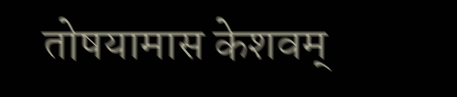तोषयामास केशवम्